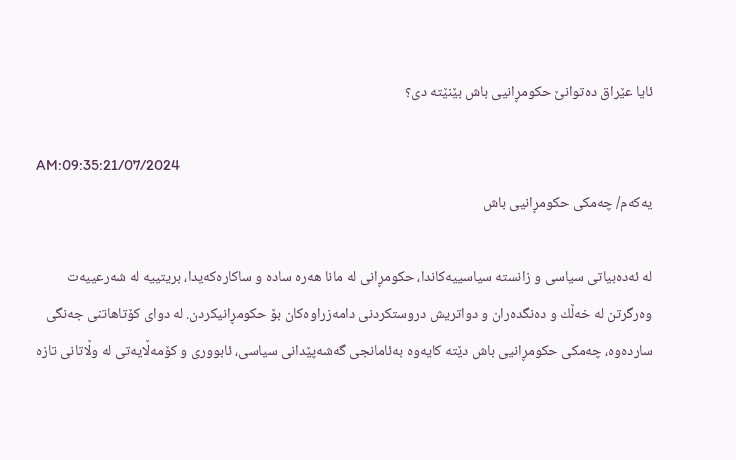ئایا عێراق ده‌توانێ حكومڕانیی باش بێنێته‌ دی؟

AM:09:35:21/07/2024
یه‌كه‌م/ چه‌مكی حكومڕانیی باش

له‌ ئه‌ده‌بیاتی سیاسی و زانسته‌ سیاسییه‌كاندا، حكومڕانی له‌ مانا هه‌ره‌ ساده‌ و ساكاره‌كه‌یدا، بریتییه‌ له‌ شه‌رعییه‌ت وه‌رگرتن له‌ خه‌ڵك و ده‌نگده‌ران و دواتریش دروستكردنی دامه‌زراوه‌كان بۆ حكومڕانیكردن. له‌ دوای كۆتاهاتنی جه‌نگی سارده‌وه‌، چه‌مكی حكومڕانیی باش دێته‌ كایه‌وه‌ به‌ئامانجی گه‌شه‌پێدانی سیاسی، ئابووری و كۆمه‌ڵایه‌تی له‌ وڵاتانی تازه‌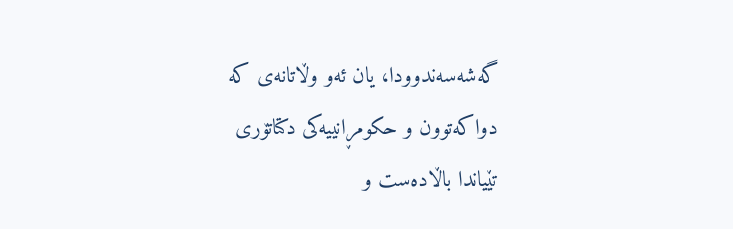گه‌شه‌سه‌ندوودا، یان ئه‌و وڵاتانه‌ی كه‌ دواكه‌توون و حكومڕانییه‌كی دكتاتۆری تێیاندا باڵاده‌ست و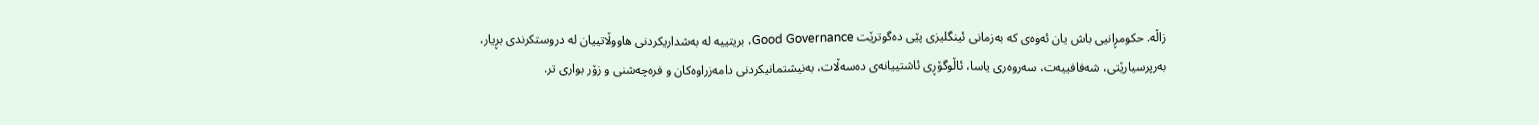زاڵه‌. حكومڕانیی باش یان ئه‌وه‌ی كه‌ به‌زمانی ئینگلیزی پێی ده‌گوترێت Good Governance، بریتییه‌ له‌ به‌شداریكردنی هاووڵاتییان له‌ دروستكرندی بڕیار، به‌رپرسیارێتی، شه‌فافییه‌ت، سه‌روه‌ری یاسا، ئاڵوگۆڕی ئاشتییانه‌ی ده‌سه‌ڵات، به‌نیشتمانیكردنی دامه‌زراوه‌كان و فره‌چه‌شنی و زۆر بواری تر.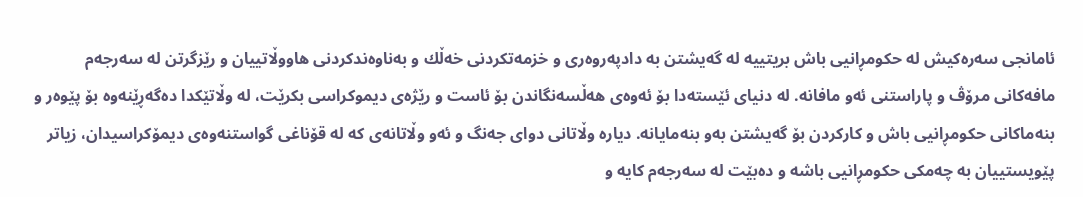ئامانجی سه‌ره‌كیش له‌ حكومڕانیی باش بریتییه‌ له‌ گه‌یشتن به‌ دادپه‌روه‌ری و خزمه‌تكردنی خه‌ڵك و به‌ناوه‌ندكردنی هاووڵاتییان و رێزگرتن له‌ سه‌رجه‌م مافه‌كانی مرۆڤ و پاراستنی ئه‌و مافانه‌. له‌ دنیای ئێسته‌دا بۆ ئه‌وه‌ی هه‌ڵسه‌نگاندن بۆ ئاست و رێژه‌ی دیموكراسی بكرێت، له‌ وڵاتێكدا ده‌گه‌ڕێنه‌وه‌ بۆ پێوه‌ر و بنه‌ماكانی حكومڕانیی باش و كاركردن بۆ گه‌یشتن به‌و بنه‌مایانه‌. دیاره‌ وڵاتانی دوای جه‌نگ و ئه‌و وڵاتانه‌ی كه‌ له‌ قۆناغی گواستنه‌وه‌ی دیمۆكراسیدان، زیاتر پێویستییان به‌ چه‌مكی حكومڕانیی باشه‌ و ده‌بێت له‌ سه‌رجه‌م كایه‌ و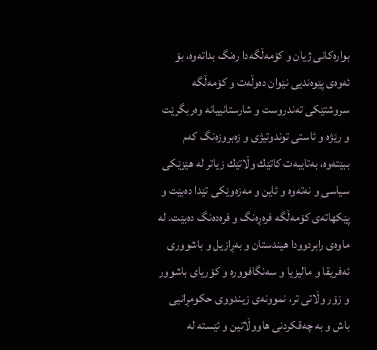بواره‌كانی ژیان و كۆمه‌ڵگه‌دا ره‌نگ بداته‌وه‌، بۆ ئه‌وه‌ی پێوه‌ندیی نێوان ده‌وڵه‌ت و كۆمه‌ڵگه‌ سروشتێكی ته‌ندروست و شارستانییانه‌ وه‌ربگرێت و رێژه‌ و ئاستی توندوتیژی و زه‌بروزه‌نگ كه‌م ببێته‌وه‌، به‌تایبه‌ت كاتێك وڵاتێك زیاتر له‌ هێزێكی سیاسی و نه‌ته‌وه‌ و ئاین و مه‌زه‌وێكی تێدا ده‌بێت و پێكهاته‌ی كۆمه‌ڵگه‌ فره‌ڕه‌نگ و فره‌ده‌نگ ده‌بێت. له‌ ماوه‌ی رابردوودا هیندستان و به‌ڕازیل و باشووری ئه‌فریقا و مالیزیا و سه‌نگافووره‌ و كۆریای باشوور و زۆر وڵاتی تر، نموونه‌ی زیندووی حكومڕانیی باش و به‌ چه‌قكردنی هاووڵاتین و ئێسته‌ له‌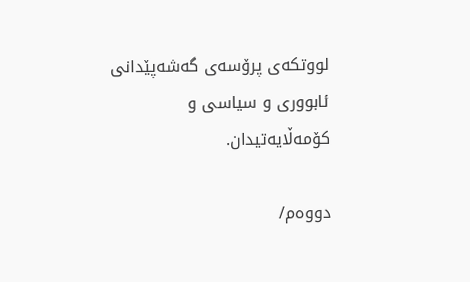لووتكه‌ی پرۆسه‌ی گه‌شه‌پێدانی ئابووری و سیاسی و كۆمه‌ڵایه‌تیدان.

دووه‌م/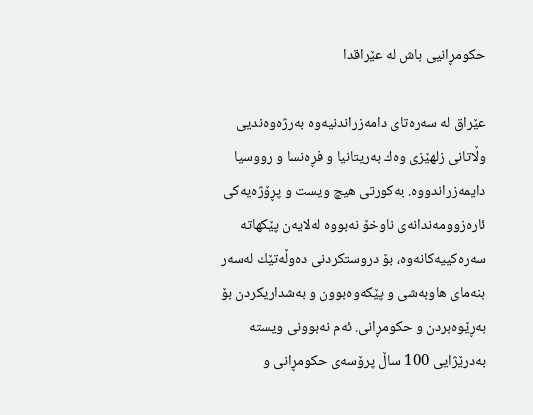حكومڕانیی باش له‌ عێراقدا

عێراق له‌ سه‌ره‌تای دامه‌زراندنیه‌وه‌ به‌رژه‌وه‌ندیی وڵاتانی زلهێزی وه‌ك به‌ریتانیا و فڕه‌نسا و رووسیا دایمه‌زراندووه‌. به‌كورتی هیچ ویست و پڕۆژه‌یه‌كی ئاره‌زوومه‌ندانه‌ی ناوخۆ نه‌بووه‌ له‌لایه‌ن پێكهاته‌ سه‌ره‌كییه‌كانه‌وه‌، بۆ دروستكردنی ده‌وڵه‌تێك له‌سه‌ر بنه‌مای هاوبه‌شی و پێكه‌وه‌بوون و به‌شداریكردن بۆ به‌ڕێوه‌بردن و حكومڕانی. ئه‌م نه‌بوونی ویسته‌ به‌درێژایی 100 ساڵ پرۆسه‌ی حكومڕانی و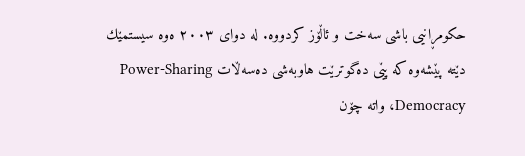حكومڕانیی باشی سه‌خت و ئاڵۆز كردووه‌. له‌ دوای ٢٠٠٣ ه‌وه‌ سیستمێك دێته‌ پێشه‌وه‌ كه‌ پێی ده‌گوترێت هاوبه‌شی ده‌سه‌ڵات Power-Sharing Democracy، واته‌ چۆن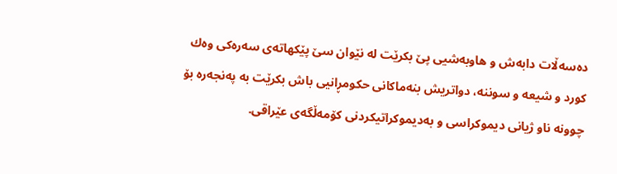ده‌سه‌ڵات دابه‌ش و هاوبه‌شیی پێ بكرێت له‌ نێوان سێ پێكهاته‌ی سه‌ره‌كی وه‌ك كورد و شیعه‌ و سوننه‌، دواتریش بنه‌ماكانی حكومڕانیی باش بكرێت به‌ په‌نجه‌ره‌ بۆ چوونه‌ ناو ژیانی دیموكراسی و به‌دیموكراتیكردنی كۆمه‌ڵگه‌ی عێراقی.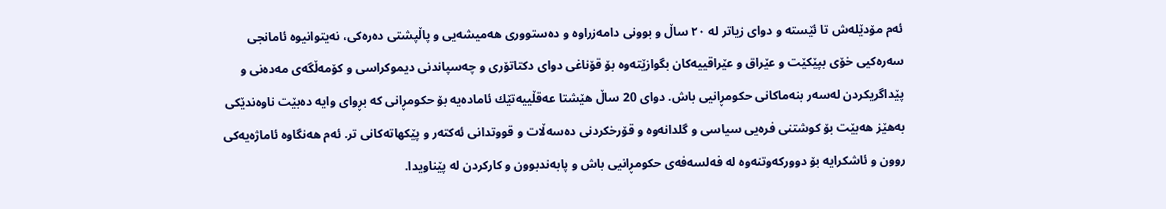ئه‌م مۆدێله‌ش تا ئێسته‌ و دوای زیاتر له‌ ٢٠ ساڵ و بوونی دامه‌زراوه‌ و ده‌ستووری هه‌میشه‌یی و پاڵپشتی ده‌ره‌كی، نه‌یتوانیوه‌ ئامانجی سه‌ره‌كیی خۆی بپێكێت و عێراق و عێراقییه‌كان بگوازێته‌وه‌ بۆ قۆناغی دوای دكتاتۆری و چه‌سپاندنی دیموكراسی و كۆمه‌ڵگه‌ی مه‌ده‌نی و پێداگریكردن له‌سه‌ر بنه‌ماكانی حكومڕانیی باش. دوای 20 ساڵ هێشتا عه‌قڵییه‌تێك ئاماده‌یه‌ بۆ حكومڕانی كه‌ بڕوای وایه‌ ده‌بێت ناوه‌ندێكی به‌هێز هه‌بێت بۆ كوشتنی فره‌یی سیاسی و گلدانه‌وه‌ و قۆرخكردنی ده‌سه‌ڵات و قووتدانی ئه‌كته‌ر و پێكهاته‌كانی تر. ئه‌م هه‌نگاوه‌ ئاماژه‌یه‌كی روون و ئاشكرایه‌ بۆ دووركه‌وتنه‌وه‌ له‌ فه‌لسه‌فه‌ی حكومڕانیی باش و پابه‌ندبوون و كاركردن له‌ پێناویدا.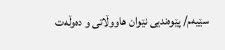سێیه‌م/ پێوه‌ندیی نێوان هاووڵاتی و ده‌وڵه‌ت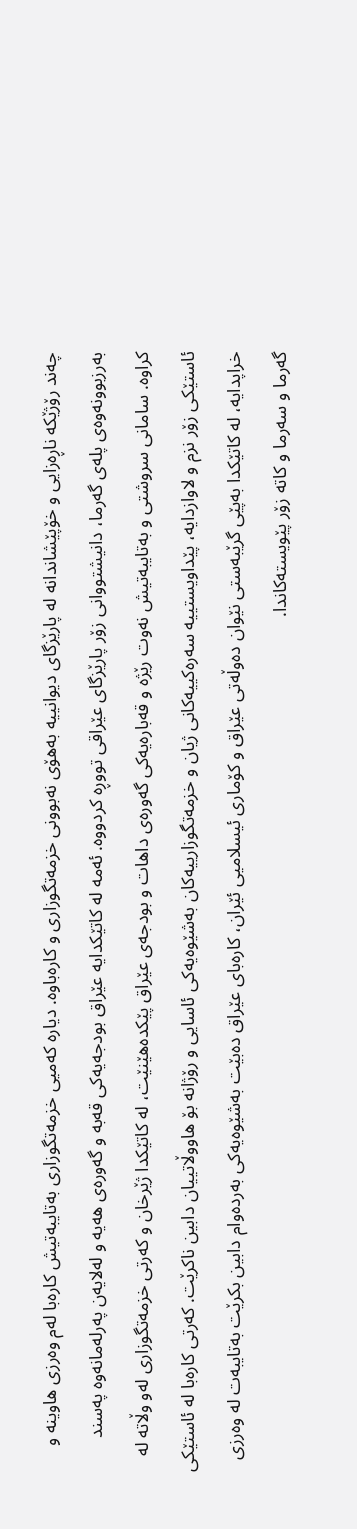چه‌ند رۆژێكه‌ ناڕه‌زایی و خۆپێشاندانه‌ له‌ پارێزگای دیوانییه‌ به‌هۆی نه‌بوونی خزمه‌تگوزاری و كاره‌باوه‌. دیاره‌ كه‌میی خزمه‌تگوزاری به‌تایبه‌تیش كاره‌با له‌م وه‌رزی هاوینه‌ و به‌رزبوونه‌وه‌ی پله‌ی گه‌رما، دانیشتووانی زۆر پارێزگای عێراقی تووڕه‌ كردووه‌. ئه‌مه‌ له‌ كاتێكدایه‌ عێراق بودجه‌یه‌كی قه‌به‌ و گه‌وره‌ی هه‌یه‌ و له‌لایه‌ن په‌رله‌مانه‌وه‌ په‌سند كراوه‌. سامانی سروشتی و به‌تایبه‌تیش نه‌وت رێژه‌ و قه‌باره‌یه‌كی گه‌وره‌ی داهات و بودجه‌ی عێراق پێكده‌هێنێت، له‌ كاتێكدا ژێرخان و كه‌رتی خزمه‌تگوزاری له‌و وڵاته‌ له‌ ئاستێكی زۆر نزم و لاوازدایه‌، پێداویستییه‌ سه‌ره‌كییه‌كانی ژیان و خزمه‌تگوزارییه‌كان به‌شێوه‌یه‌كی ئاسایی و رۆژانه‌ بۆ هاووڵاتییان دابین ناكرێت. كه‌رتی كاره‌با له‌ ئاستێكی خراپدایه‌، له‌ كاتێكدا به‌پێی گرێبه‌ستی نێوان ده‌وڵه‌تی عێراق و كۆماری ئیسلامیی ئێران، كاره‌بای عێراق ده‌بێت به‌شێوه‌یه‌كی به‌رده‌وام دابین بكرێت به‌تایبه‌ت له‌ وه‌رزی گه‌رما و سه‌رما و كاته‌ زۆر پێویسته‌كاندا.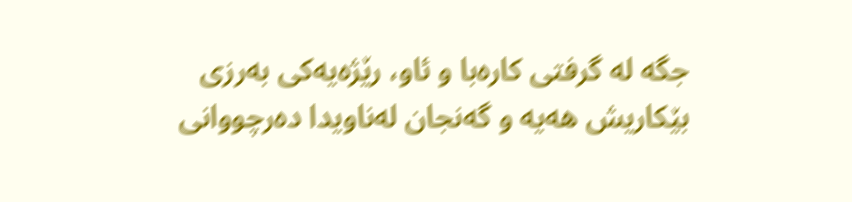جگه‌ له‌ گرفتی كاره‌با و ئاو، رێژه‌یه‌كی به‌رزی بێكاریش هه‌یه‌ و گه‌نجان له‌ناویدا ده‌رچووانی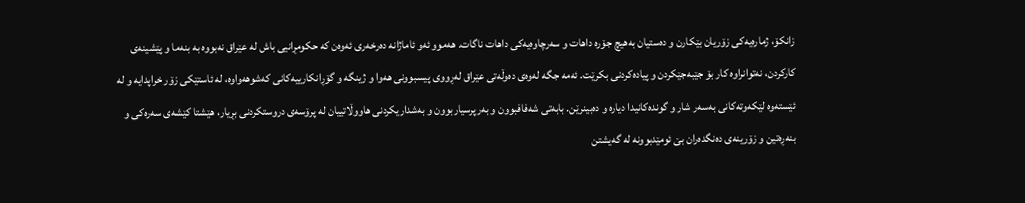زانكۆ، ژماره‌یه‌كی زۆریان بێكارن و ده‌ستیان به‌هیچ جۆره‌ داهات و سه‌رچاوه‌یه‌كی داهات ناگات. هه‌موو ئه‌و ئاماژانه‌ ده‌رخه‌ری ئه‌وه‌ن كه‌ حكومڕانیی باش له‌ عێراق نه‌بووه‌ به‌ بنه‌ما و پێشینه‌ی كاركردن، نه‌توانراوه‌ كار بۆ جێبه‌جێكردن و پیاده‌كردنی بكرێت. ئه‌مه‌ جگه‌ له‌وه‌ی ده‌وڵه‌تی عێراق له‌ڕووی پیسبوونی هه‌وا و ژینگه‌ و گۆڕانكارییه‌كانی كه‌شوهه‌واوه‌، له‌ ئاستێكی زۆر خراپدایه‌ و له‌ ئێسته‌وه‌ لێكه‌وته‌كانی به‌سه‌ر شار و گونده‌كانیدا دیاره‌ و ده‌بینرێن. بابه‌تی شه‌فافبوون و به‌رپرسیاربوون و به‌شداریكردنی هاووڵاتییان له‌ پرۆسه‌ی دروستكردنی بڕیار، هێشتا كێشه‌ی سه‌ره‌كی و بنه‌ڕه‌تین و زۆرینه‌ی ده‌نگده‌ران بێ ئومێدبوونه‌ له‌ گه‌یشتن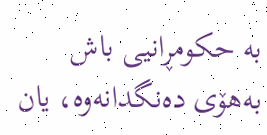به‌ حكومڕانیی باش به‌هۆی ده‌نگدانه‌وه‌، یان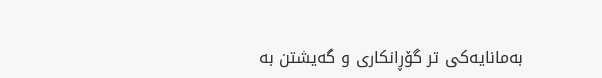به‌مانایه‌كی تر گۆڕانكاری و گه‌یشتن به‌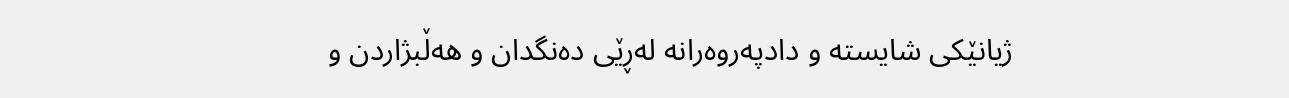ژیانێكی شایسته‌ و دادپه‌روه‌رانه‌ له‌ڕێی ده‌نگدان و هه‌ڵبژاردن و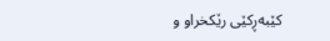كێبه‌ڕكێی رێكخراو و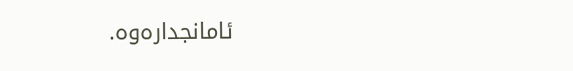ئامانجداره‌وه‌.